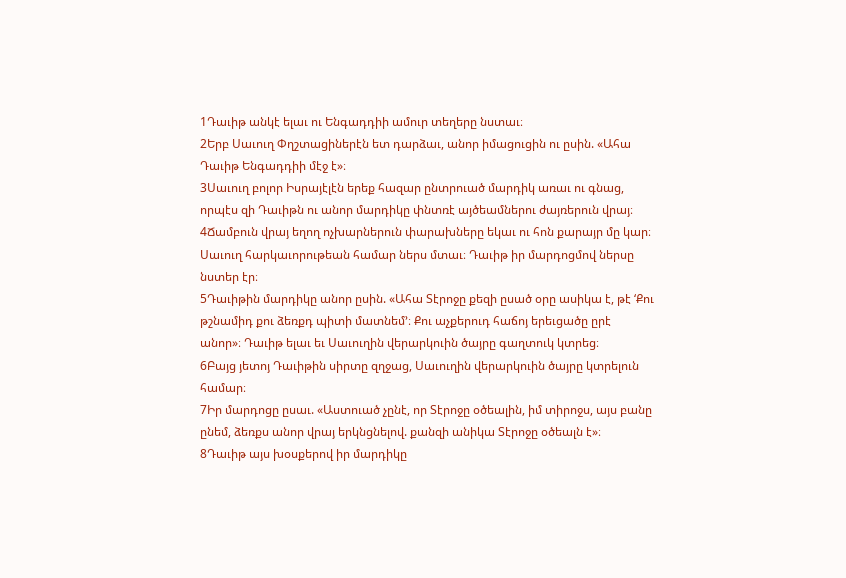1Դաւիթ անկէ ելաւ ու Ենգադդիի ամուր տեղերը նստաւ։
2Երբ Սաւուղ Փղշտացիներէն ետ դարձաւ, անոր իմացուցին ու ըսին. «Ահա Դաւիթ Ենգադդիի մէջ է»։
3Սաւուղ բոլոր Իսրայէլէն երեք հազար ընտրուած մարդիկ առաւ ու գնաց, որպէս զի Դաւիթն ու անոր մարդիկը փնտռէ այծեամներու ժայռերուն վրայ։
4Ճամբուն վրայ եղող ոչխարներուն փարախները եկաւ ու հոն քարայր մը կար։ Սաւուղ հարկաւորութեան համար ներս մտաւ։ Դաւիթ իր մարդոցմով ներսը նստեր էր։
5Դաւիթին մարդիկը անոր ըսին. «Ահա Տէրոջը քեզի ըսած օրը ասիկա է, թէ ‘Քու թշնամիդ քու ձեռքդ պիտի մատնեմ’։ Քու աչքերուդ հաճոյ երեւցածը ըրէ անոր»։ Դաւիթ ելաւ եւ Սաւուղին վերարկուին ծայրը գաղտուկ կտրեց։
6Բայց յետոյ Դաւիթին սիրտը զղջաց, Սաւուղին վերարկուին ծայրը կտրելուն համար։
7Իր մարդոցը ըսաւ. «Աստուած չընէ, որ Տէրոջը օծեալին, իմ տիրոջս, այս բանը ընեմ, ձեռքս անոր վրայ երկնցնելով. քանզի անիկա Տէրոջը օծեալն է»։
8Դաւիթ այս խօսքերով իր մարդիկը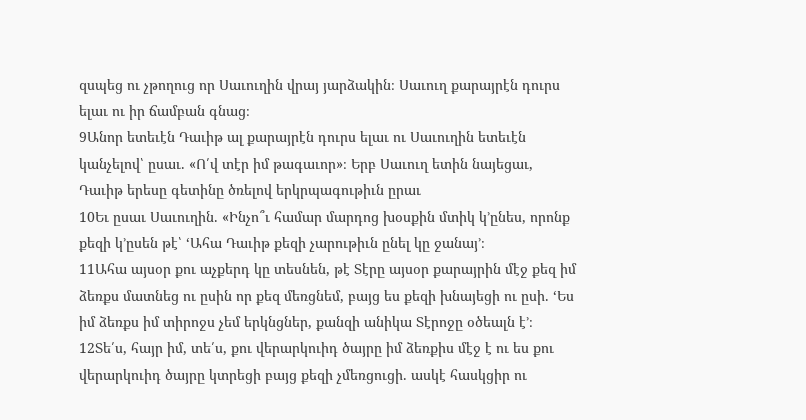զսպեց ու չթողուց որ Սաւուղին վրայ յարձակին։ Սաւուղ քարայրէն դուրս ելաւ ու իր ճամբան գնաց։
9Անոր ետեւէն Դաւիթ ալ քարայրէն դուրս ելաւ ու Սաւուղին ետեւէն կանչելով՝ ըսաւ. «Ո՛վ տէր իմ թագաւոր»։ Երբ Սաւուղ ետին նայեցաւ, Դաւիթ երեսը գետինը ծռելով երկրպագութիւն ըրաւ
10Եւ ըսաւ Սաւուղին. «Ինչո՞ւ համար մարդոց խօսքին մտիկ կ’ընես, որոնք քեզի կ’ըսեն թէ՝ ‘Ահա Դաւիթ քեզի չարութիւն ընել կը ջանայ’։
11Ահա այսօր քու աչքերդ կը տեսնեն, թէ Տէրը այսօր քարայրին մէջ քեզ իմ ձեռքս մատնեց ու ըսին որ քեզ մեռցնեմ, բայց ես քեզի խնայեցի ու ըսի. ‘Ես իմ ձեռքս իմ տիրոջս չեմ երկնցներ, քանզի անիկա Տէրոջը օծեալն է’։
12Տե՛ս, հայր իմ, տե՛ս, քու վերարկուիդ ծայրը իմ ձեռքիս մէջ է ու ես քու վերարկուիդ ծայրը կտրեցի բայց քեզի չմեռցուցի. ասկէ հասկցիր ու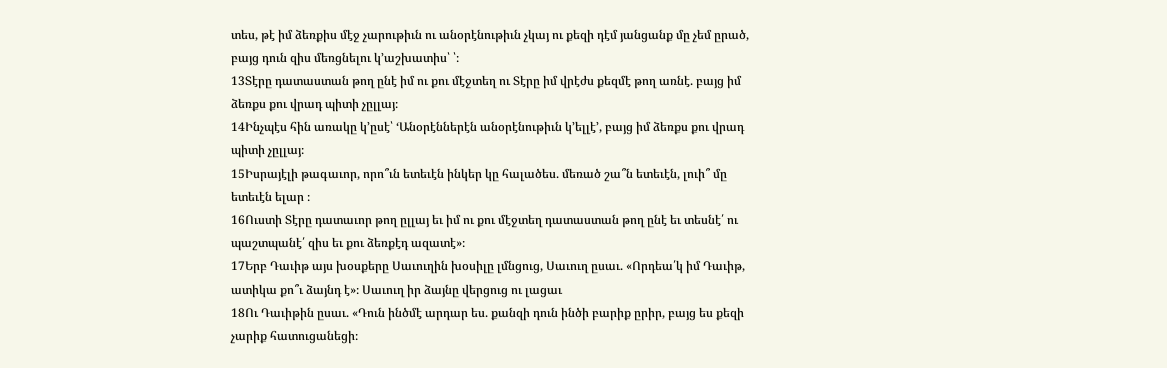տես, թէ իմ ձեռքիս մէջ չարութիւն ու անօրէնութիւն չկայ ու քեզի դէմ յանցանք մը չեմ ըրած, բայց դուն զիս մեռցնելու կ’աշխատիս՝ ՝։
13Տէրը դատաստան թող ընէ իմ ու քու մէջտեղ ու Տէրը իմ վրէժս քեզմէ թող առնէ. բայց իմ ձեռքս քու վրադ պիտի չըլլայ։
14Ինչպէս հին առակը կ’ըսէ՝ ‘Անօրէններէն անօրէնութիւն կ’ելլէ’, բայց իմ ձեռքս քու վրադ պիտի չըլլայ։
15Իսրայէլի թագաւոր, որո՞ւն ետեւէն ինկեր կը հալածես. մեռած շա՞ն ետեւէն, լուի՞ մը ետեւէն ելար ։
16Ուստի Տէրը դատաւոր թող ըլլայ եւ իմ ու քու մէջտեղ դատաստան թող ընէ եւ տեսնէ՛ ու պաշտպանէ՛ զիս եւ քու ձեռքէդ ազատէ»։
17Երբ Դաւիթ այս խօսքերը Սաւուղին խօսիլը լմնցուց, Սաւուղ ըսաւ. «Որդեա՛կ իմ Դաւիթ, ատիկա քո՞ւ ձայնդ է»։ Սաւուղ իր ձայնը վերցուց ու լացաւ
18Ու Դաւիթին ըսաւ. «Դուն ինծմէ արդար ես. քանզի դուն ինծի բարիք ըրիր, բայց ես քեզի չարիք հատուցանեցի։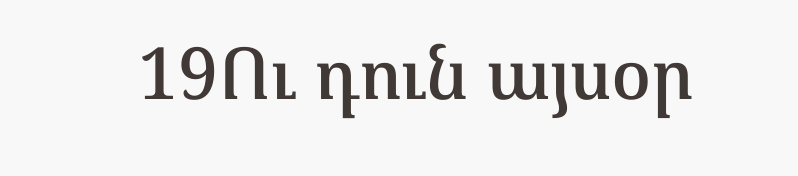19Ու դուն այսօր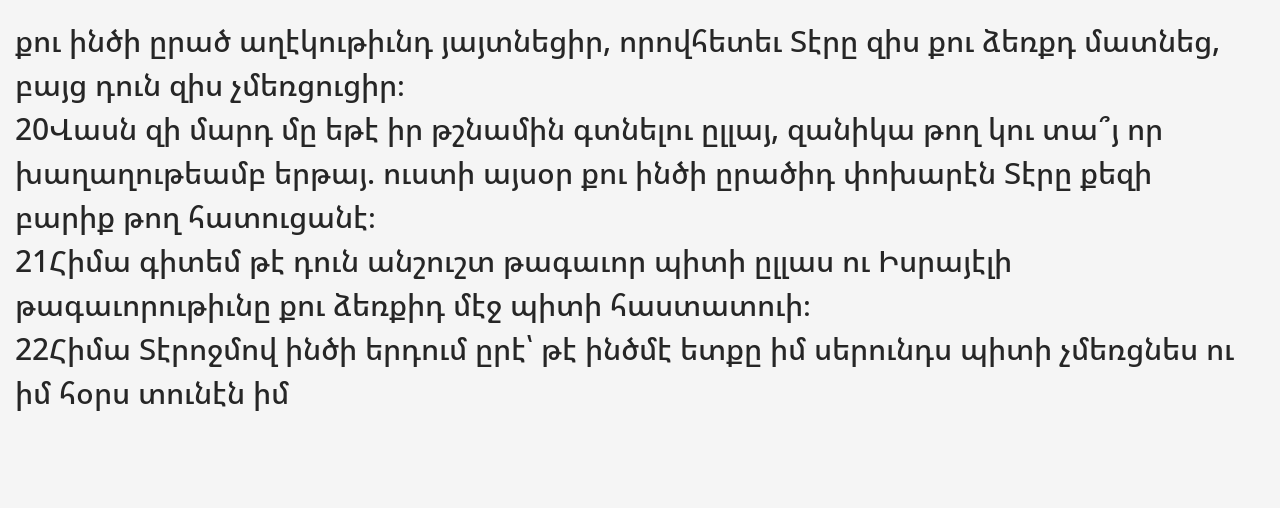քու ինծի ըրած աղէկութիւնդ յայտնեցիր, որովհետեւ Տէրը զիս քու ձեռքդ մատնեց, բայց դուն զիս չմեռցուցիր։
20Վասն զի մարդ մը եթէ իր թշնամին գտնելու ըլլայ, զանիկա թող կու տա՞յ որ խաղաղութեամբ երթայ. ուստի այսօր քու ինծի ըրածիդ փոխարէն Տէրը քեզի բարիք թող հատուցանէ։
21Հիմա գիտեմ թէ դուն անշուշտ թագաւոր պիտի ըլլաս ու Իսրայէլի թագաւորութիւնը քու ձեռքիդ մէջ պիտի հաստատուի։
22Հիմա Տէրոջմով ինծի երդում ըրէ՝ թէ ինծմէ ետքը իմ սերունդս պիտի չմեռցնես ու իմ հօրս տունէն իմ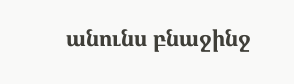անունս բնաջինջ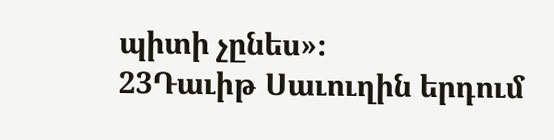պիտի չընես»։
23Դաւիթ Սաւուղին երդում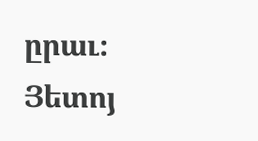ըրաւ։ Յետոյ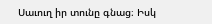Սաւուղ իր տունը գնաց։ Իսկ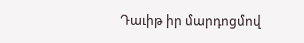Դաւիթ իր մարդոցմով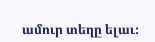ամուր տեղը ելաւ։